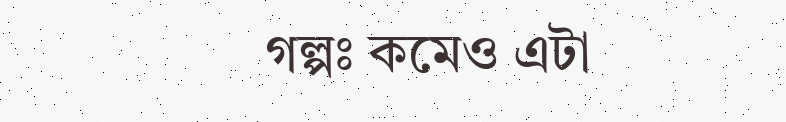গল্পঃ কমেও এটা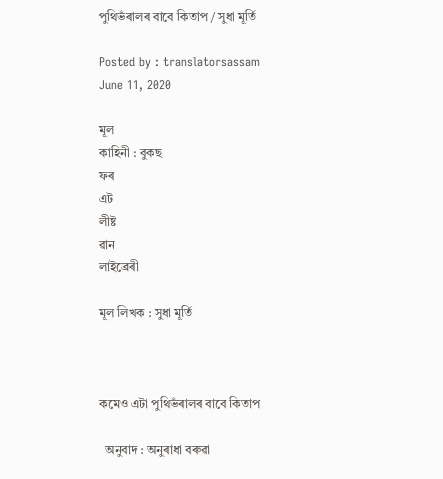পুথিভঁৰালৰ বাবে কিতাপ / সুধা মূৰ্তি

Posted by : translatorsassam
June 11, 2020

মূল
কাহিনী : বুকছ
ফৰ
এট
লীষ্ট
ৱান
লাইব্রেৰী

মূল লিখক : সুধা মূৰ্তি



কমেও এটা পুথিভঁৰালৰ বাবে কিতাপ

  অনুবাদ : অনুৰাধা বৰুৱা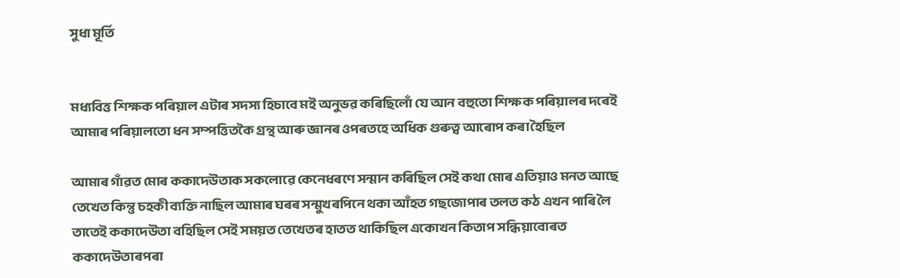সুধা মূৰ্তি


মধ্যবিত্ত শিক্ষক পৰিয়াল এটাৰ সদস্য হিচাবে মই অনুভৱ কৰিছিলোঁ যে আন বহুতো শিক্ষক পৰিয়ালৰ দৰেই আমাৰ পৰিয়ালতো ধন সম্পত্তিতকৈ গ্রন্থ আৰু জ্ঞানৰ ওপৰতহে অধিক গুৰুত্ব আৰোপ কৰা হৈছিল

আমাৰ গাঁৱত মোৰ ককাদেউতাক সকলোৱে কেনেধৰণে সন্মান কৰিছিল সেই কথা মোৰ এতিয়াও মনত আছে তেখেত কিন্তু চহকী ব্যক্তি নাছিল আমাৰ ঘৰৰ সন্মুখৰপিনে থকা আঁহত গছজোপাৰ তলত কঠ এখন পাৰি লৈ তাতেই ককাদেউতা বহিছিল সেই সময়ত তেখেতৰ হাতত থাকিছিল একোখন কিতাপ সন্ধিয়াবোৰত ককাদেউতাৰপৰা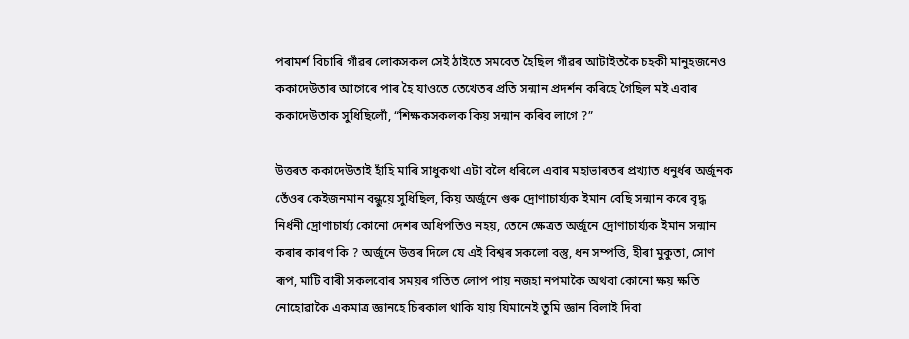পৰামৰ্শ বিচাৰি গাঁৱৰ লোকসকল সেই ঠাইতে সমবেত হৈছিল গাঁৱৰ আটাইতকৈ চহকী মানুহজনেও ককাদেউতাৰ আগেৰে পাৰ হৈ যাওতে তেখেতৰ প্রতি সন্মান প্রদৰ্শন কৰিহে গৈছিল মই এবাৰ ককাদেউতাক সুধিছিলোঁ, “শিক্ষকসকলক কিয় সন্মান কৰিব লাগে ?”

উত্তৰত ককাদেউতাই হাঁহি মাৰি সাধুকথা এটা বলৈ ধৰিলে এবাৰ মহাভাৰতৰ প্রখ্যাত ধনুৰ্ধৰ অৰ্জূনক তেঁওৰ কেইজনমান বন্ধুয়ে সুধিছিল, কিয় অৰ্জূনে গুৰু দ্রোণাচাৰ্য্যক ইমান বেছি সন্মান কৰে বৃদ্ধ নিৰ্ধনী দ্রোণাচাৰ্য্য কোনো দেশৰ অধিপতিও নহয়, তেনে ক্ষেত্রত অৰ্জূনে দ্রোণাচাৰ্য্যক ইমান সন্মান কৰাৰ কাৰণ কি ? অৰ্জূনে উত্তৰ দিলে যে এই বিশ্বৰ সকলো বস্তু, ধন সম্পত্তি, হীৰা মুকুতা, সোণ ৰূপ, মাটি বাৰী সকলবোৰ সময়ৰ গতিত লোপ পায় নজহা নপমাকৈ অথবা কোনো ক্ষয় ক্ষতি নোহোৱাকৈ একমাত্র জ্ঞানহে চিৰকাল থাকি যায় যিমানেই তুমি জ্ঞান বিলাই দিবা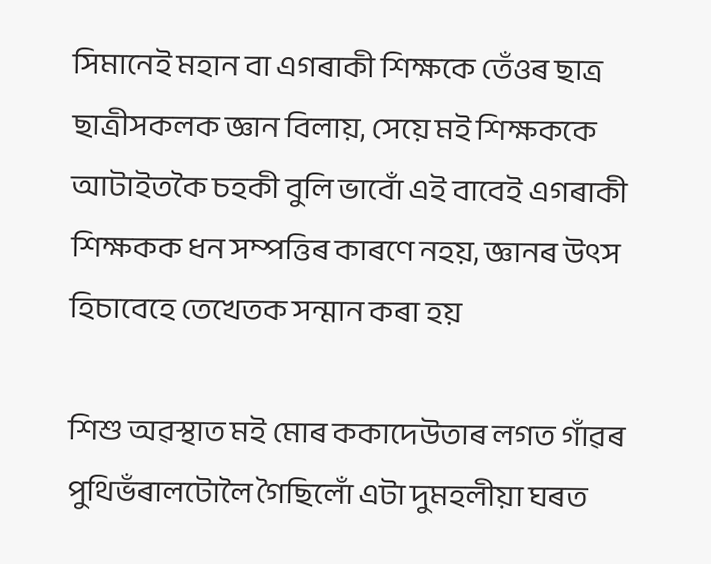সিমানেই মহান বা এগৰাকী শিক্ষকে তেঁওৰ ছাত্র ছাত্রীসকলক জ্ঞান বিলায়, সেয়ে মই শিক্ষককে আটাইতকৈ চহকী বুলি ভাবোঁ এই বাবেই এগৰাকী শিক্ষকক ধন সম্পত্তিৰ কাৰণে নহয়, জ্ঞানৰ উৎস হিচাবেহে তেখেতক সন্মান কৰা হয়

শিশু অৱস্থাত মই মোৰ ককাদেউতাৰ লগত গাঁৱৰ পুথিভঁৰালটোলৈ গৈছিলোঁ এটা দুমহলীয়া ঘৰত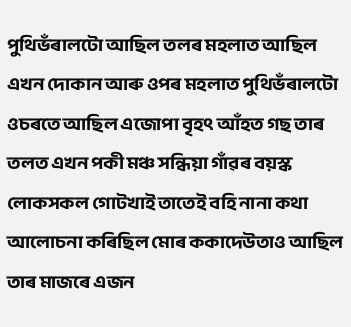পুথিভঁৰালটো আছিল তলৰ মহলাত আছিল এখন দোকান আৰু ওপৰ মহলাত পুথিভঁৰালটো ওচৰতে আছিল এজোপা বৃহৎ আঁহত গছ তাৰ তলত এখন পকী মঞ্চ সন্ধিয়া গাঁৱৰ বয়স্ক লোকসকল গোটখাই তাতেই বহি নানা কথা আলোচনা কৰিছিল মোৰ ককাদেউতাও আছিল তাৰ মাজৰে এজন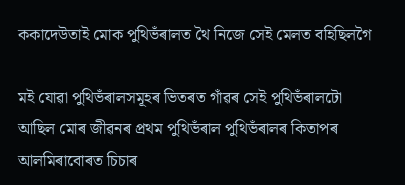ককাদেউতাই মোক পুথিভঁৰালত থৈ নিজে সেই মেলত বহিছিলগৈ

মই যোৱা পুথিভঁৰালসমূহৰ ভিতৰত গাঁৱৰ সেই পুথিভঁৰালটো আছিল মোৰ জীৱনৰ প্রথম পুথিভঁৰাল পুথিভঁৰালৰ কিতাপৰ আলমিৰাবোৰত চিচাৰ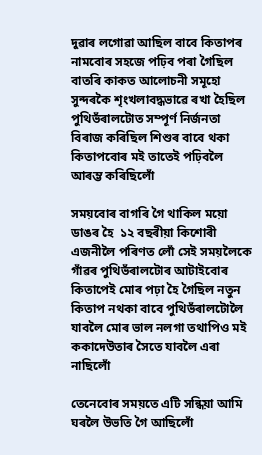দুৱাৰ লগোৱা আছিল বাবে কিতাপৰ নামবোৰ সহজে পঢ়িব পৰা গৈছিল বাতৰি কাকত আলোচনী সমূহো সুন্দৰকৈ শৃংখলাবদ্ধভাৱে ৰখা হৈছিল পুথিভঁৰালটোত সম্পূৰ্ণ নিৰ্জনতা বিৰাজ কৰিছিল শিশুৰ বাবে থকা কিতাপবোৰ মই তাতেই পঢ়িবলৈ আৰম্ভ কৰিছিলোঁ

সময়বোৰ বাগৰি গৈ থাকিল ময়ো ডাঙৰ হৈ  ১২ বছৰীয়া কিশোৰী এজনীলৈ পৰিণত লোঁ সেই সময়লৈকে গাঁৱৰ পুথিভঁৰালটোৰ আটাইবোৰ কিতাপেই মোৰ পঢ়া হৈ গৈছিল নতুন কিতাপ নথকা বাবে পুথিভঁৰালটোলৈ যাবলৈ মোৰ ভাল নলগা তথাপিও মই ককাদেউতাৰ সৈতে যাবলৈ এৰা নাছিলোঁ

তেনেবোৰ সময়তে এটি সন্ধিয়া আমি ঘৰলৈ উভতি গৈ আছিলোঁ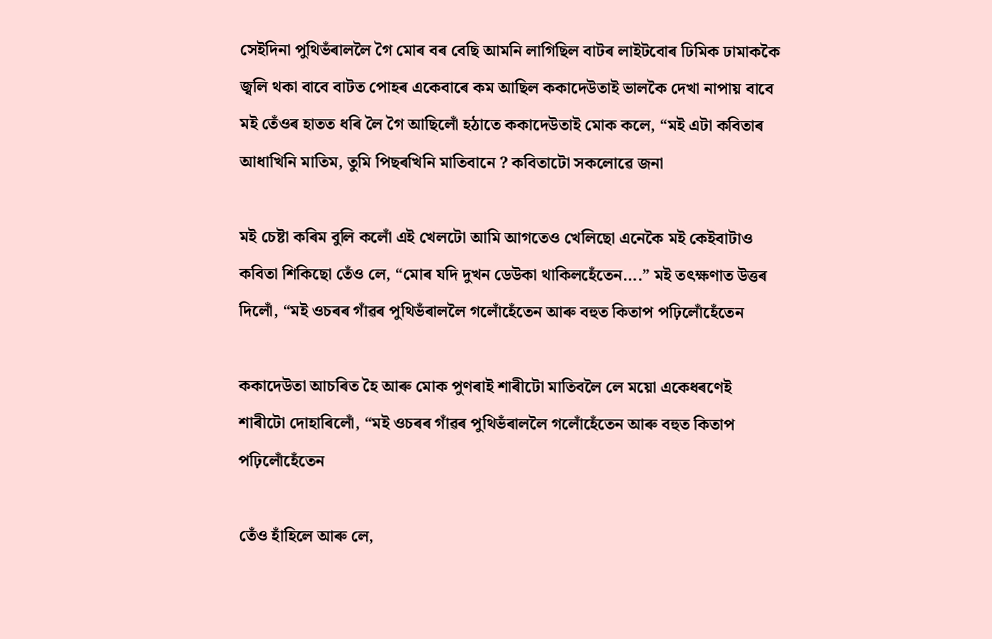সেইদিনা পুথিভঁৰাললৈ গৈ মোৰ বৰ বেছি আমনি লাগিছিল বাটৰ লাইটবোৰ ঢিমিক ঢামাককৈ জ্বলি থকা বাবে বাটত পোহৰ একেবাৰে কম আছিল ককাদেউতাই ভালকৈ দেখা নাপায় বাবে মই তেঁওৰ হাতত ধৰি লৈ গৈ আছিলোঁ হঠাতে ককাদেউতাই মোক কলে, “মই এটা কবিতাৰ আধাখিনি মাতিম, তুমি পিছৰখিনি মাতিবানে ? কবিতাটো সকলোৱে জনা

মই চেষ্টা কৰিম বুলি কলোঁ এই খেলটো আমি আগতেও খেলিছো এনেকৈ মই কেইবাটাও কবিতা শিকিছো তেঁও লে, “মোৰ যদি দুখন ডেউকা থাকিলহেঁতেন….” মই তৎক্ষণাত উত্তৰ দিলোঁ, “মই ওচৰৰ গাঁৱৰ পুথিভঁৰাললৈ গলোঁহেঁতেন আৰু বহুত কিতাপ পঢ়িলোঁহেঁতেন

ককাদেউতা আচৰিত হৈ আৰু মোক পুণৰাই শাৰীটো মাতিবলৈ লে ময়ো একেধৰণেই শাৰীটো দোহাৰিলোঁ, “মই ওচৰৰ গাঁৱৰ পুথিভঁৰাললৈ গলোঁহেঁতেন আৰু বহুত কিতাপ পঢ়িলোঁহেঁতেন

তেঁও হাঁহিলে আৰু লে,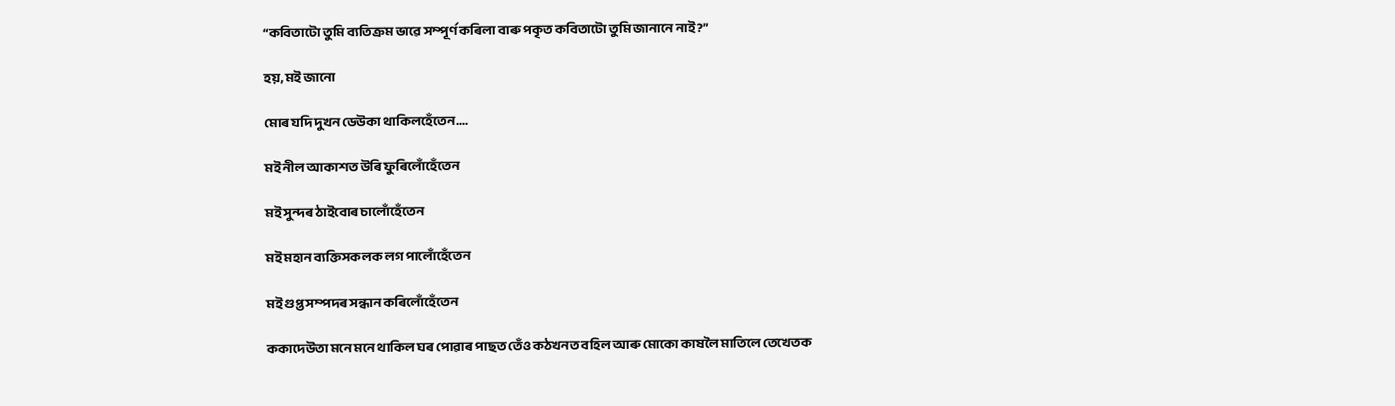“কবিতাটো তুমি ব্যতিক্রম ভাৱে সম্পূৰ্ণ কৰিলা বাৰু পকৃত কবিতাটো তুমি জানানে নাই ?”

হয়, মই জানো

মোৰ যদি দুখন ডেউকা থাকিলহেঁতেন….

মই নীল আকাশত উৰি ফুৰিলোঁহেঁতেন

মই সুন্দৰ ঠাইবোৰ চালোঁহেঁতেন

মই মহান ব্যক্তিসকলক লগ পালোঁহেঁতেন

মই গুপ্ত সম্পদৰ সন্ধান কৰিলোঁহেঁতেন

ককাদেউতা মনে মনে থাকিল ঘৰ পোৱাৰ পাছত তেঁও কঠখনত বহিল আৰু মোকো কাষলৈ মাতিলে তেখেতক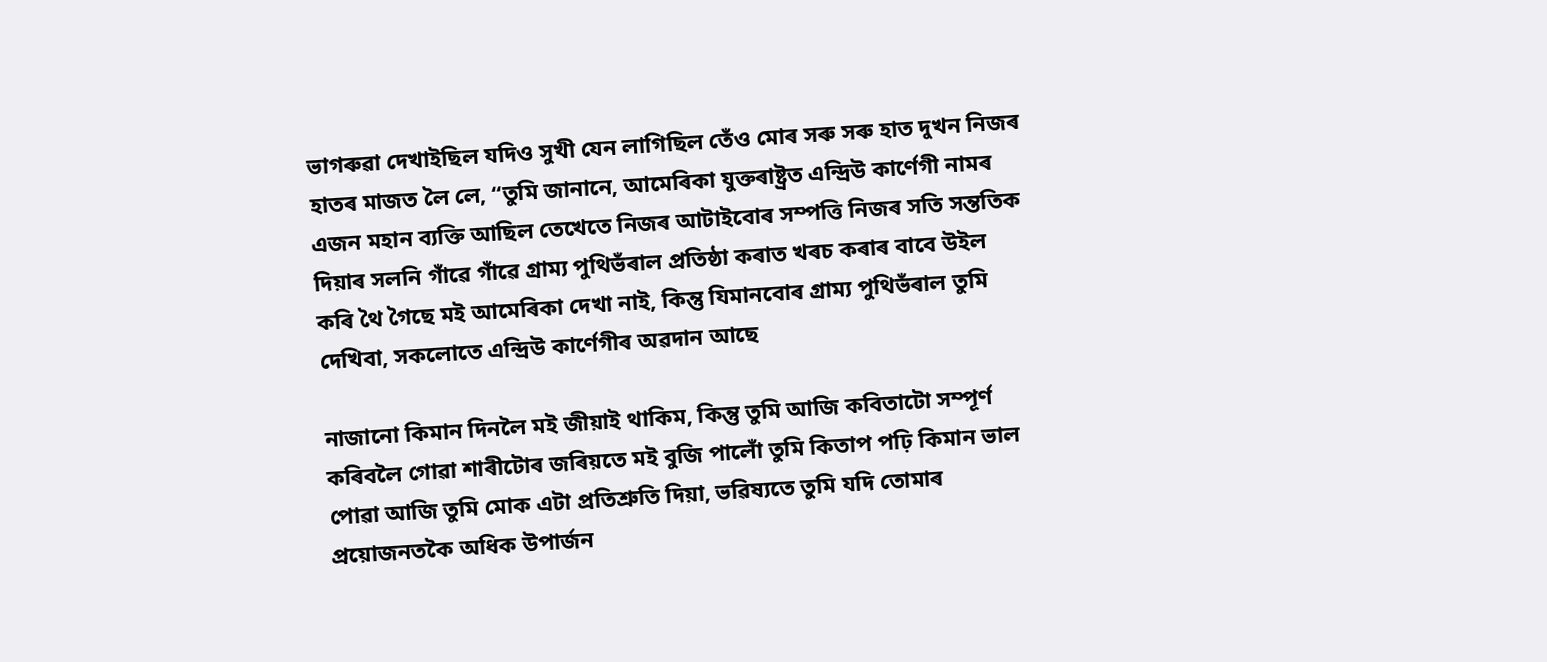ভাগৰুৱা দেখাইছিল যদিও সুখী যেন লাগিছিল তেঁও মোৰ সৰু সৰু হাত দুখন নিজৰ হাতৰ মাজত লৈ লে, “তুমি জানানে, আমেৰিকা যুক্তৰাষ্ট্রত এন্দ্রিউ কাৰ্ণেগী নামৰ এজন মহান ব্যক্তি আছিল তেখেতে নিজৰ আটাইবোৰ সম্পত্তি নিজৰ সতি সন্ততিক দিয়াৰ সলনি গাঁৱে গাঁৱে গ্রাম্য পুথিভঁৰাল প্রতিষ্ঠা কৰাত খৰচ কৰাৰ বাবে উইল কৰি থৈ গৈছে মই আমেৰিকা দেখা নাই, কিন্তু যিমানবোৰ গ্রাম্য পুথিভঁৰাল তুমি দেখিবা, সকলোতে এন্দ্রিউ কাৰ্ণেগীৰ অৱদান আছে

নাজানো কিমান দিনলৈ মই জীয়াই থাকিম, কিন্তু তুমি আজি কবিতাটো সম্পূৰ্ণ কৰিবলৈ গোৱা শাৰীটোৰ জৰিয়তে মই বুজি পালোঁ তুমি কিতাপ পঢ়ি কিমান ভাল পোৱা আজি তুমি মোক এটা প্রতিশ্রুতি দিয়া, ভৱিষ্যতে তুমি যদি তোমাৰ প্রয়োজনতকৈ অধিক উপাৰ্জন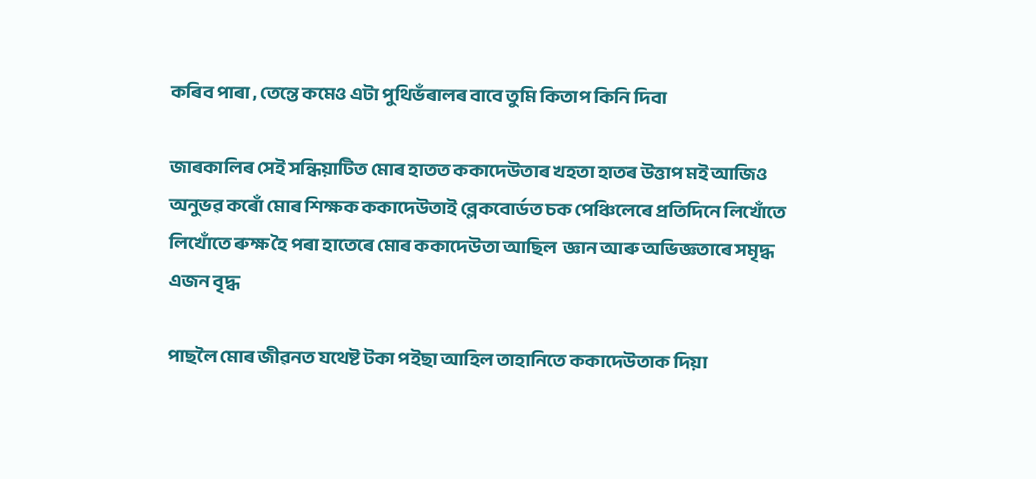কৰিব পাৰা , তেন্তে কমেও এটা পুথিভঁৰালৰ বাবে তুমি কিতাপ কিনি দিবা

জাৰকালিৰ সেই সন্ধিয়াটিত মোৰ হাতত ককাদেউতাৰ খহতা হাতৰ উত্তাপ মই আজিও অনুভৱ কৰোঁ মোৰ শিক্ষক ককাদেউতাই ব্লেকবোৰ্ডত চক পেঞ্চিলেৰে প্রতিদিনে লিখোঁতে লিখোঁতে ৰুক্ষ হৈ পৰা হাতেৰে মোৰ ককাদেউতা আছিল  জ্ঞান আৰু অভিজ্ঞতাৰে সমৃদ্ধ এজন বৃদ্ধ

পাছলৈ মোৰ জীৱনত যথেষ্ট টকা পইছা আহিল তাহানিতে ককাদেউতাক দিয়া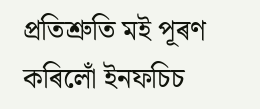প্রতিশ্রুতি মই পূৰণ কৰিলোঁ ইনফচিচ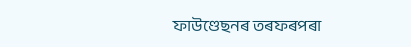ফাউণ্ডেছনৰ তৰফৰপৰা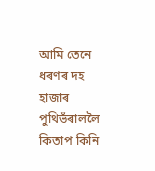আমি তেনে ধৰণৰ দহ হাজাৰ পুথিভঁৰাললৈ কিতাপ কিনি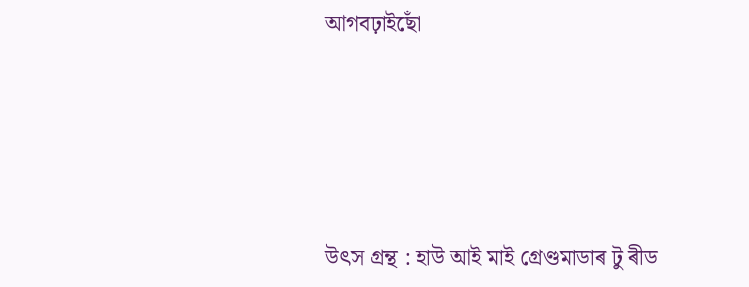আগবঢ়াইছোঁ





উৎস গ্ৰন্থ : হাউ আই মাই গ্রেণ্ডমাডাৰ টু ৰীড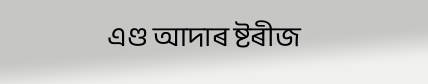এণ্ড আদাৰ ষ্টৰীজ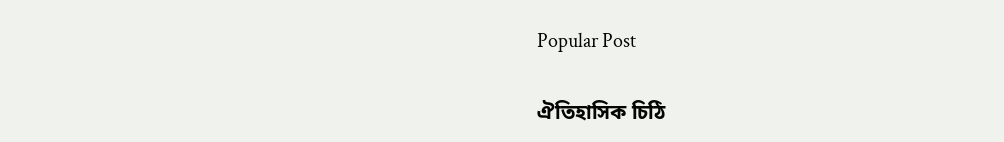Popular Post

ঐতিহাসিক চিঠি